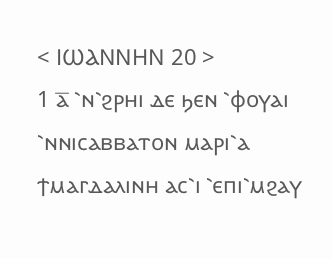< ⲒⲰⲀⲚⲚⲎⲚ 20 >
1 ⲁ̅ ⳿ⲛ⳿ϩⲣⲏⲓ ⲇⲉ ϧⲉⲛ ⳿ⲫⲟⲩⲁⲓ ⳿ⲛⲛⲓⲥⲁⲃⲃⲁⲧⲟⲛ ⲙⲁⲣⲓ⳿ⲁ ϯⲙⲁⲅⲇⲁⲗⲓⲛⲏ ⲁⲥ⳿ⲓ ⳿ⲉⲡⲓ⳿ⲙϩⲁⲩ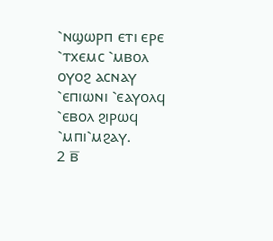⳿ⲛϣⲱⲣⲡ ⲉⲧⲓ ⲉⲣⲉ ⳿ⲧⲭⲉⲙⲥ ⳿ⲙⲃⲟⲗ ⲟⲩⲟϩ ⲁⲥⲛⲁⲩ ⳿ⲉⲡⲓⲱⲛⲓ ⳿ⲉⲁⲩⲟⲗϥ ⳿ⲉⲃⲟⲗ ϩⲓⲣⲱϥ ⳿ⲙⲡⲓ⳿ⲙϩⲁⲩ.
2 ⲃ̅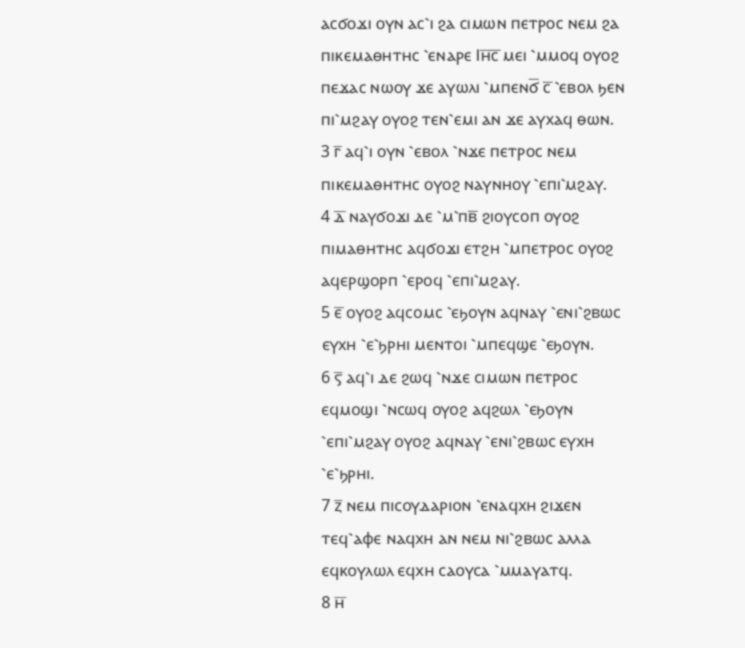ⲁⲥϭⲟϫⲓ ⲟⲩⲛ ⲁⲥ⳿ⲓ ϩⲁ ⲥⲓⲙⲱⲛ ⲡⲉⲧⲣⲟⲥ ⲛⲉⲙ ϩⲁ ⲡⲓⲕⲉⲙⲁⲑⲏⲧⲏⲥ ⳿ⲉⲛⲁⲣⲉ Ⲓⲏ̅ⲥ̅ ⲙⲉⲓ ⳿ⲙⲙⲟϥ ⲟⲩⲟϩ ⲡⲉϫⲁⲥ ⲛⲱⲟⲩ ϫⲉ ⲁⲩⲱⲗⲓ ⳿ⲙⲡⲉⲛϭ̅ ⲥ̅ ⳿ⲉⲃⲟⲗ ϧⲉⲛ ⲡⲓ⳿ⲙϩⲁⲩ ⲟⲩⲟϩ ⲧⲉⲛ⳿ⲉⲙⲓ ⲁⲛ ϫⲉ ⲁⲩⲭⲁϥ ⲑⲱⲛ.
3 ⲅ̅ ⲁϥ⳿ⲓ ⲟⲩⲛ ⳿ⲉⲃⲟⲗ ⳿ⲛϫⲉ ⲡⲉⲧⲣⲟⲥ ⲛⲉⲙ ⲡⲓⲕⲉⲙⲁⲑⲏⲧⲏⲥ ⲟⲩⲟϩ ⲛⲁⲩⲛⲏⲟⲩ ⳿ⲉⲡⲓ⳿ⲙϩⲁⲩ.
4 ⲇ̅ ⲛⲁⲩϭⲟϫⲓ ⲇⲉ ⳿ⲙ⳿ⲡⲃ̅ ϩⲓⲟⲩⲥⲟⲡ ⲟⲩⲟϩ ⲡⲓⲙⲁⲑⲏⲧⲏⲥ ⲁϥϭⲟϫⲓ ⲉⲧϩⲏ ⳿ⲙⲡⲉⲧⲣⲟⲥ ⲟⲩⲟϩ ⲁϥⲉⲣϣⲟⲣⲡ ⳿ⲉⲣⲟϥ ⳿ⲉⲡⲓ⳿ⲙϩⲁⲩ.
5 ⲉ̅ ⲟⲩⲟϩ ⲁϥⲥⲟⲙⲥ ⳿ⲉϧⲟⲩⲛ ⲁϥⲛⲁⲩ ⳿ⲉⲛⲓ⳿ϩⲃⲱⲥ ⲉⲩⲭⲏ ⳿ⲉ⳿ϧⲣⲏⲓ ⲙⲉⲛⲧⲟⲓ ⳿ⲙⲡⲉϥϣⲉ ⳿ⲉϧⲟⲩⲛ.
6 ⲋ̅ ⲁϥ⳿ⲓ ⲇⲉ ϩⲱϥ ⳿ⲛϫⲉ ⲥⲓⲙⲱⲛ ⲡⲉⲧⲣⲟⲥ ⲉϥⲙⲟϣⲓ ⳿ⲛⲥⲱϥ ⲟⲩⲟϩ ⲁϥϩⲱⲗ ⳿ⲉϧⲟⲩⲛ ⳿ⲉⲡⲓ⳿ⲙϩⲁⲩ ⲟⲩⲟϩ ⲁϥⲛⲁⲩ ⳿ⲉⲛⲓ⳿ϩⲃⲱⲥ ⲉⲩⲭⲏ ⳿ⲉ⳿ϧⲣⲏⲓ.
7 ⲍ̅ ⲛⲉⲙ ⲡⲓⲥⲟⲩⲇⲁⲣⲓⲟⲛ ⳿ⲉⲛⲁϥⲭⲏ ϩⲓϫⲉⲛ ⲧⲉϥ⳿ⲁⲫⲉ ⲛⲁϥⲭⲏ ⲁⲛ ⲛⲉⲙ ⲛⲓ⳿ϩⲃⲱⲥ ⲁⲗⲗⲁ ⲉϥⲕⲟⲩⲗⲱⲗ ⲉϥⲭⲏ ⲥⲁⲟⲩⲥⲁ ⳿ⲙⲙⲁⲩⲁⲧϥ.
8 ⲏ̅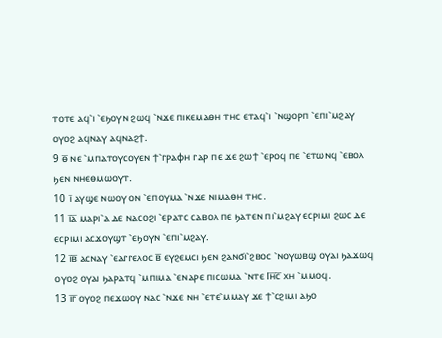ⲧⲟⲧⲉ ⲁϥ⳿ⲓ ⳿ⲉϧⲟⲩⲛ ϩⲱϥ ⳿ⲛϫⲉ ⲡⲓⲕⲉⲙⲁⲑⲏ ⲧⲏⲥ ⲉⲧⲁϥ⳿ⲓ ⳿ⲛϣⲟⲣⲡ ⳿ⲉⲡⲓ⳿ⲙϩⲁⲩ ⲟⲩⲟϩ ⲁϥⲛⲁⲩ ⲁϥⲛⲁϩϯ.
9 ⲑ̅ ⲛⲉ ⳿ⲙⲡⲁⲧⲟⲩⲥⲟⲩⲉⲛ ϯ⳿ⲅⲣⲁⲫⲏ ⲅⲁⲣ ⲡⲉ ϫⲉ ϩⲱϯ ⳿ⲉⲣⲟϥ ⲡⲉ ⳿ⲉⲧⲱⲛϥ ⳿ⲉⲃⲟⲗ ϧⲉⲛ ⲛⲏⲉⲑⲙⲱⲟⲩⲧ.
10 ⲓ̅ ⲁⲩϣⲉ ⲛⲱⲟⲩ ⲟⲛ ⳿ⲉⲡⲟⲩⲙⲁ ⳿ⲛϫⲉ ⲛⲓⲙⲁⲑⲏ ⲧⲏⲥ.
11 ⲓ̅ⲁ̅ ⲙⲁⲣⲓ⳿ⲁ ⲇⲉ ⲛⲁⲥⲟϩⲓ ⳿ⲉⲣⲁⲧⲥ ⲥⲁⲃⲟⲗ ⲡⲉ ϧⲁⲧⲉⲛ ⲡⲓ⳿ⲙϩⲁⲩ ⲉⲥⲣⲓⲙⲓ ϩⲱⲥ ⲇⲉ ⲉⲥⲣⲓⲙⲓ ⲁⲥϫⲟⲩϣⲧ ⳿ⲉϧⲟⲩⲛ ⳿ⲉⲡⲓ⳿ⲙϩⲁⲩ.
12 ⲓ̅ⲃ̅ ⲁⲥⲛⲁⲩ ⳿ⲉⲁⲅⲅⲉⲗⲟⲥ ⲃ̅ ⲉⲩϩⲉⲙⲥⲓ ϧⲉⲛ ϩⲁⲛϭⲓ⳿ϩⲃⲟⲥ ⳿ⲛⲟⲩⲱⲃϣ ⲟⲩⲁⲓ ϧⲁϫⲱϥ ⲟⲩⲟϩ ⲟⲩⲁⲓ ϧⲁⲣⲁⲧϥ ⳿ⲙⲡⲓⲙⲁ ⳿ⲉⲛⲁⲣⲉ ⲡⲓⲥⲱⲙⲁ ⳿ⲛⲧⲉ Ⲓⲏ̅ⲥ̅ ⲭⲏ ⳿ⲙⲙⲟϥ.
13 ⲓ̅ⲅ̅ ⲟⲩⲟϩ ⲡⲉϫⲱⲟⲩ ⲛⲁⲥ ⳿ⲛϫⲉ ⲛⲏ ⳿ⲉⲧⲉ⳿ⲙⲙⲁⲩ ϫⲉ ϯ⳿ⲥϩⲓⲙⲓ ⲁϧⲟ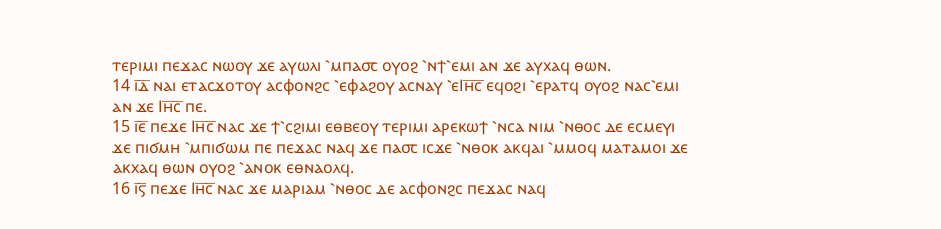ⲧⲉⲣⲓⲙⲓ ⲡⲉϫⲁⲥ ⲛⲱⲟⲩ ϫⲉ ⲁⲩⲱⲗⲓ ⳿ⲙⲡⲁ⳪ ⲟⲩⲟϩ ⳿ⲛϯ⳿ⲉⲙⲓ ⲁⲛ ϫⲉ ⲁⲩⲭⲁϥ ⲑⲱⲛ.
14 ⲓ̅ⲇ̅ ⲛⲁⲓ ⲉⲧⲁⲥϫⲟⲧⲟⲩ ⲁⲥⲫⲟⲛϩⲥ ⳿ⲉⲫⲁϩⲟⲩ ⲁⲥⲛⲁⲩ ⳿ⲉⲒⲏ̅ⲥ̅ ⲉϥⲟϩⲓ ⳿ⲉⲣⲁⲧϥ ⲟⲩⲟϩ ⲛⲁⲥ⳿ⲉⲙⲓ ⲁⲛ ϫⲉ Ⲓⲏ̅ⲥ̅ ⲡⲉ.
15 ⲓ̅ⲉ̅ ⲡⲉϫⲉ Ⲓⲏ̅ⲥ̅ ⲛⲁⲥ ϫⲉ ϯ⳿ⲥϩⲓⲙⲓ ⲉⲑⲃⲉⲟⲩ ⲧⲉⲣⲓⲙⲓ ⲁⲣⲉⲕⲱϯ ⳿ⲛⲥⲁ ⲛⲓⲙ ⳿ⲛⲑⲟⲥ ⲇⲉ ⲉⲥⲙⲉⲩⲓ ϫⲉ ⲡⲓϭⲙⲏ ⳿ⲙⲡⲓϭⲱⲙ ⲡⲉ ⲡⲉϫⲁⲥ ⲛⲁϥ ϫⲉ ⲡⲁ⳪ ⲓⲥϫⲉ ⳿ⲛⲑⲟⲕ ⲁⲕϥⲁⲓ ⳿ⲙⲙⲟϥ ⲙⲁⲧⲁⲙⲟⲓ ϫⲉ ⲁⲕⲭⲁϥ ⲑⲱⲛ ⲟⲩⲟϩ ⳿ⲁⲛⲟⲕ ⲉⲑⲛⲁⲟⲗϥ.
16 ⲓ̅ⲋ̅ ⲡⲉϫⲉ Ⲓⲏ̅ⲥ̅ ⲛⲁⲥ ϫⲉ ⲙⲁⲣⲓⲁⲙ ⳿ⲛⲑⲟⲥ ⲇⲉ ⲁⲥⲫⲟⲛϩⲥ ⲡⲉϫⲁⲥ ⲛⲁϥ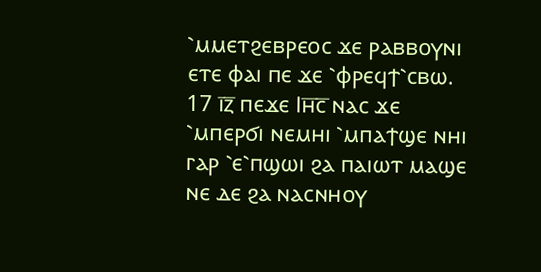⳿ⲙⲙⲉⲧϩⲉⲃⲣⲉⲟⲥ ϫⲉ ⲣⲁⲃⲃⲟⲩⲛⲓ ⲉⲧⲉ ⲫⲁⲓ ⲡⲉ ϫⲉ ⳿ⲫⲣⲉϥϯ⳿ⲥⲃⲱ.
17 ⲓ̅ⲍ̅ ⲡⲉϫⲉ Ⲓⲏ̅ⲥ̅ ⲛⲁⲥ ϫⲉ ⳿ⲙⲡⲉⲣϭⲓ ⲛⲉⲙⲏⲓ ⳿ⲙⲡⲁϯϣⲉ ⲛⲏⲓ ⲅⲁⲣ ⳿ⲉ⳿ⲡϣⲱⲓ ϩⲁ ⲡⲁⲓⲱⲧ ⲙⲁϣⲉ ⲛⲉ ⲇⲉ ϩⲁ ⲛⲁⲥⲛⲏⲟⲩ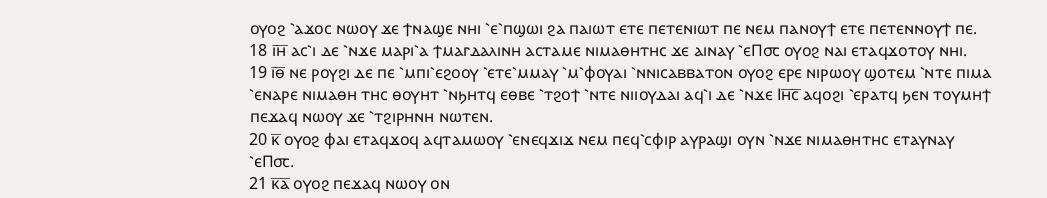ⲟⲩⲟϩ ⳿ⲁϫⲟⲥ ⲛⲱⲟⲩ ϫⲉ ϯⲛⲁϣⲉ ⲛⲏⲓ ⳿ⲉ⳿ⲡϣⲱⲓ ϩⲁ ⲡⲁⲓⲱⲧ ⲉⲧⲉ ⲡⲉⲧⲉⲛⲓⲱⲧ ⲡⲉ ⲛⲉⲙ ⲡⲁⲛⲟⲩϯ ⲉⲧⲉ ⲡⲉⲧⲉⲛⲛⲟⲩϯ ⲡⲉ.
18 ⲓ̅ⲏ̅ ⲁⲥ⳿ⲓ ⲇⲉ ⳿ⲛϫⲉ ⲙⲁⲣⲓ⳿ⲁ ϯⲙⲁⲅⲇⲁⲗⲓⲛⲏ ⲁⲥⲧⲁⲙⲉ ⲛⲓⲙⲁⲑⲏⲧⲏⲥ ϫⲉ ⲁⲓⲛⲁⲩ ⳿ⲉⲠ⳪ ⲟⲩⲟϩ ⲛⲁⲓ ⲉⲧⲁϥϫⲟⲧⲟⲩ ⲛⲏⲓ.
19 ⲓ̅ⲑ̅ ⲛⲉ ⲣⲟⲩϩⲓ ⲇⲉ ⲡⲉ ⳿ⲙⲡⲓ⳿ⲉϩⲟⲟⲩ ⳿ⲉⲧⲉ⳿ⲙⲙⲁⲩ ⳿ⲙ⳿ⲫⲟⲩⲁⲓ ⳿ⲛⲛⲓⲥⲁⲃⲃⲁⲧⲟⲛ ⲟⲩⲟϩ ⲉⲣⲉ ⲛⲓⲣⲱⲟⲩ ϣⲟⲧⲉⲙ ⳿ⲛⲧⲉ ⲡⲓⲙⲁ ⳿ⲉⲛⲁⲣⲉ ⲛⲓⲙⲁⲑⲏ ⲧⲏⲥ ⲑⲟⲩⲏⲧ ⳿ⲛϧⲏⲧϥ ⲉⲑⲃⲉ ⳿ⲧϩⲟϯ ⳿ⲛⲧⲉ ⲛⲓⲓⲟⲩⲇⲁⲓ ⲁϥ⳿ⲓ ⲇⲉ ⳿ⲛϫⲉ Ⲓⲏ̅ⲥ̅ ⲁϥⲟϩⲓ ⳿ⲉⲣⲁⲧϥ ϧⲉⲛ ⲧⲟⲩⲙⲏϯ ⲡⲉϫⲁϥ ⲛⲱⲟⲩ ϫⲉ ⳿ⲧϩⲓⲣⲏⲛⲏ ⲛⲱⲧⲉⲛ.
20 ⲕ̅ ⲟⲩⲟϩ ⲫⲁⲓ ⲉⲧⲁϥϫⲟϥ ⲁϥⲧⲁⲙⲱⲟⲩ ⳿ⲉⲛⲉϥϫⲓϫ ⲛⲉⲙ ⲡⲉϥ⳿ⲥⲫⲓⲣ ⲁⲩⲣⲁϣⲓ ⲟⲩⲛ ⳿ⲛϫⲉ ⲛⲓⲙⲁⲑⲏⲧⲏⲥ ⲉⲧⲁⲩⲛⲁⲩ ⳿ⲉⲠ⳪.
21 ⲕ̅ⲁ̅ ⲟⲩⲟϩ ⲡⲉϫⲁϥ ⲛⲱⲟⲩ ⲟⲛ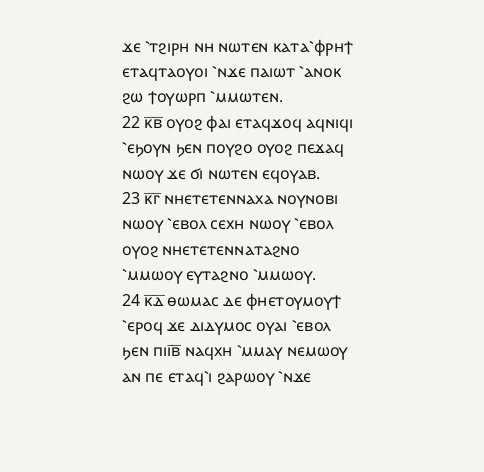ϫⲉ ⳿ⲧϩⲓⲣⲏ ⲛⲏ ⲛⲱⲧⲉⲛ ⲕⲁⲧⲁ⳿ⲫⲣⲏϯ ⲉⲧⲁϥⲧⲁⲟⲩⲟⲓ ⳿ⲛϫⲉ ⲡⲁⲓⲱⲧ ⳿ⲁⲛⲟⲕ ϩⲱ ϯⲟⲩⲱⲣⲡ ⳿ⲙⲙⲱⲧⲉⲛ.
22 ⲕ̅ⲃ̅ ⲟⲩⲟϩ ⲫⲁⲓ ⲉⲧⲁϥϫⲟϥ ⲁϥⲛⲓϥⲓ ⳿ⲉϧⲟⲩⲛ ϧⲉⲛ ⲡⲟⲩϩⲟ ⲟⲩⲟϩ ⲡⲉϫⲁϥ ⲛⲱⲟⲩ ϫⲉ ϭⲓ ⲛⲱⲧⲉⲛ ⲉϥⲟⲩⲁⲃ.
23 ⲕ̅ⲅ̅ ⲛⲏⲉⲧⲉⲧⲉⲛⲛⲁⲭⲁ ⲛⲟⲩⲛⲟⲃⲓ ⲛⲱⲟⲩ ⳿ⲉⲃⲟⲗ ⲥⲉⲭⲏ ⲛⲱⲟⲩ ⳿ⲉⲃⲟⲗ ⲟⲩⲟϩ ⲛⲏⲉⲧⲉⲧⲉⲛⲛⲁⲧⲁϩⲛⲟ ⳿ⲙⲙⲱⲟⲩ ⲉⲩⲧⲁϩⲛⲟ ⳿ⲙⲙⲱⲟⲩ.
24 ⲕ̅ⲇ̅ ⲑⲱⲙⲁⲥ ⲇⲉ ⲫⲏⲉⲧⲟⲩⲙⲟⲩϯ ⳿ⲉⲣⲟϥ ϫⲉ ⲇⲓⲇⲩⲙⲟⲥ ⲟⲩⲁⲓ ⳿ⲉⲃⲟⲗ ϧⲉⲛ ⲡⲓⲓ̅ⲃ̅ ⲛⲁϥⲭⲏ ⳿ⲙⲙⲁⲩ ⲛⲉⲙⲱⲟⲩ ⲁⲛ ⲡⲉ ⲉⲧⲁϥ⳿ⲓ ϩⲁⲣⲱⲟⲩ ⳿ⲛϫⲉ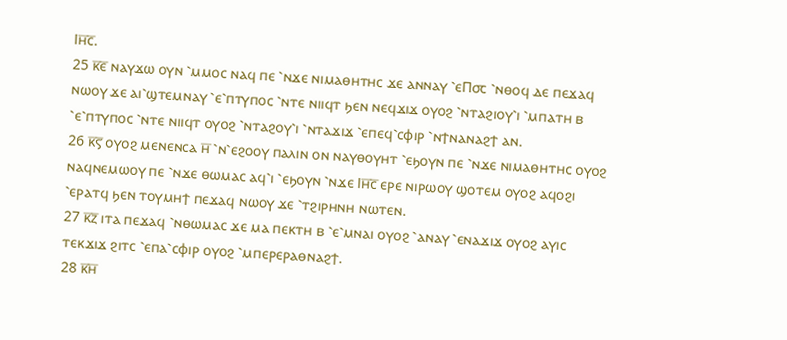Ⲓⲏ̅ⲥ̅.
25 ⲕ̅ⲉ̅ ⲛⲁⲩϫⲱ ⲟⲩⲛ ⳿ⲙⲙⲟⲥ ⲛⲁϥ ⲡⲉ ⳿ⲛϫⲉ ⲛⲓⲙⲁⲑⲏⲧⲏⲥ ϫⲉ ⲁⲛⲛⲁⲩ ⳿ⲉⲠ⳪ ⳿ⲛⲑⲟϥ ⲇⲉ ⲡⲉϫⲁϥ ⲛⲱⲟⲩ ϫⲉ ⲁⲓ⳿ϣⲧⲉⲙⲛⲁⲩ ⳿ⲉ⳿ⲡⲧⲩⲡⲟⲥ ⳿ⲛⲧⲉ ⲛⲓⲓϥⲧ ϧⲉⲛ ⲛⲉϥϫⲓϫ ⲟⲩⲟϩ ⳿ⲛⲧⲁϩⲓⲟⲩ⳿ⲓ ⳿ⲙⲡⲁⲧⲏ ⲃ ⳿ⲉ⳿ⲡⲧⲩⲡⲟⲥ ⳿ⲛⲧⲉ ⲛⲓⲓϥⲧ ⲟⲩⲟϩ ⳿ⲛⲧⲁϩⲟⲩ⳿ⲓ ⳿ⲛⲧⲁϫⲓϫ ⳿ⲉⲡⲉϥ⳿ⲥⲫⲓⲣ ⳿ⲛϯⲛⲁⲛⲁϩϯ ⲁⲛ.
26 ⲕ̅ⲋ̅ ⲟⲩⲟϩ ⲙⲉⲛⲉⲛⲥⲁ ⲏ̅ ⳿ⲛ⳿ⲉϩⲟⲟⲩ ⲡⲁⲗⲓⲛ ⲟⲛ ⲛⲁⲩⲑⲟⲩⲏⲧ ⳿ⲉϧⲟⲩⲛ ⲡⲉ ⳿ⲛϫⲉ ⲛⲓⲙⲁⲑⲏⲧⲏⲥ ⲟⲩⲟϩ ⲛⲁϥⲛⲉⲙⲱⲟⲩ ⲡⲉ ⳿ⲛϫⲉ ⲑⲱⲙⲁⲥ ⲁϥ⳿ⲓ ⳿ⲉϧⲟⲩⲛ ⳿ⲛϫⲉ Ⲓⲏ̅ⲥ̅ ⲉⲣⲉ ⲛⲓⲣⲱⲟⲩ ϣⲟⲧⲉⲙ ⲟⲩⲟϩ ⲁϥⲟϩⲓ ⳿ⲉⲣⲁⲧϥ ϧⲉⲛ ⲧⲟⲩⲙⲏϯ ⲡⲉϫⲁϥ ⲛⲱⲟⲩ ϫⲉ ⳿ⲧϩⲓⲣⲏⲛⲏ ⲛⲱⲧⲉⲛ.
27 ⲕ̅ⲍ̅ ⲓⲧⲁ ⲡⲉϫⲁϥ ⳿ⲛⲑⲱⲙⲁⲥ ϫⲉ ⲙⲁ ⲡⲉⲕⲧⲏ ⲃ ⳿ⲉ⳿ⲙⲛⲁⲓ ⲟⲩⲟϩ ⳿ⲁⲛⲁⲩ ⳿ⲉⲛⲁϫⲓϫ ⲟⲩⲟϩ ⲁⲩⲓⲥ ⲧⲉⲕϫⲓϫ ϩⲓⲧⲥ ⳿ⲉⲡⲁ⳿ⲥⲫⲓⲣ ⲟⲩⲟϩ ⳿ⲙⲡⲉⲣⲉⲣⲁⲑⲛⲁϩϯ.
28 ⲕ̅ⲏ̅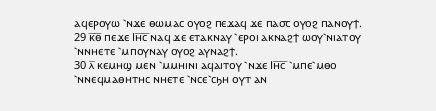ⲁϥⲉⲣⲟⲩⲱ ⳿ⲛϫⲉ ⲑⲱⲙⲁⲥ ⲟⲩⲟϩ ⲡⲉϫⲁϥ ϫⲉ ⲡⲁ⳪ ⲟⲩⲟϩ ⲡⲁⲛⲟⲩϯ.
29 ⲕ̅ⲑ̅ ⲡⲉϫⲉ Ⲓⲏ̅ⲥ̅ ⲛⲁϥ ϫⲉ ⲉⲧⲁⲕⲛⲁⲩ ⳿ⲉⲣⲟⲓ ⲁⲕⲛⲁϩϯ ⲱⲟⲩ⳿ⲛⲓⲁⲧⲟⲩ ⳿ⲛⲛⲏⲉⲧⲉ ⳿ⲙⲡⲟⲩⲛⲁⲩ ⲟⲩⲟϩ ⲁⲩⲛⲁϩϯ.
30 ⲗ̅ ⲕⲉⲙⲏϣ ⲙⲉⲛ ⳿ⲙⲙⲏⲓⲛⲓ ⲁϥⲁⲓⲧⲟⲩ ⳿ⲛϫⲉ Ⲓⲏ̅ⲥ̅ ⳿ⲙⲡⲉ⳿ⲙⲑⲟ ⳿ⲛⲛⲉϥⲙⲁⲑⲏⲧⲏⲥ ⲛⲏⲉⲧⲉ ⳿ⲛⲥⲉ⳿ⲥϧⲏ ⲟⲩⲧ ⲁⲛ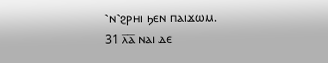⳿ⲛ⳿ϩⲣⲏⲓ ϧⲉⲛ ⲡⲁⲓϫⲱⲙ.
31 ⲗ̅ⲁ̅ ⲛⲁⲓ ⲇⲉ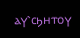ⲁⲩ⳿ⲥϧⲏⲧⲟⲩ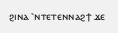ϩⲓⲛⲁ ⳿ⲛⲧⲉⲧⲉⲛⲛⲁϩϯ ϫⲉ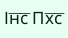Ⲓⲏ̅ⲥ̅ Ⲡⲭ̅ⲥ̅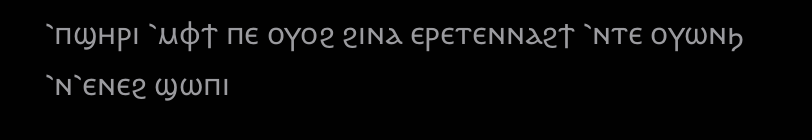⳿ⲡϣⲏⲣⲓ ⳿ⲙⲫϯ ⲡⲉ ⲟⲩⲟϩ ϩⲓⲛⲁ ⲉⲣⲉⲧⲉⲛⲛⲁϩϯ ⳿ⲛⲧⲉ ⲟⲩⲱⲛϧ ⳿ⲛ⳿ⲉⲛⲉϩ ϣⲱⲡⲓ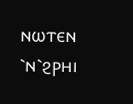ⲛⲱⲧⲉⲛ ⳿ⲛ⳿ϩⲣⲏⲓ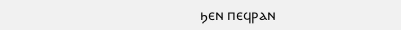ϧⲉⲛ ⲡⲉϥⲣⲁⲛ